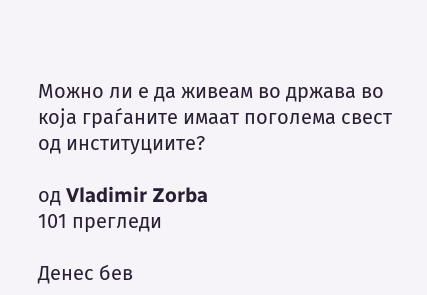Можно ли е да живеам во држава во која граѓаните имаат поголема свест од институциите?

од Vladimir Zorba
101 прегледи

Денес бев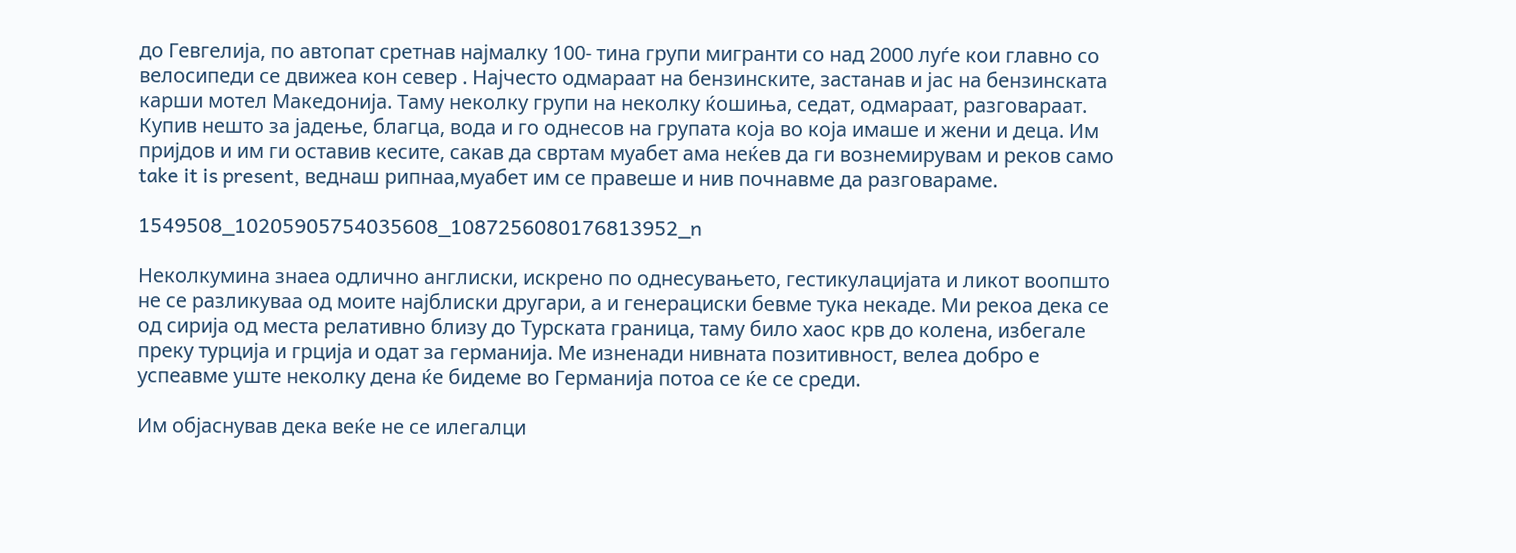до Гевгелија, по автопат сретнав најмалку 100- тина групи мигранти со над 2000 луѓе кои главно со велосипеди се движеа кон север . Најчесто одмараат на бензинските, застанав и јас на бензинската карши мотел Македонија. Таму неколку групи на неколку ќошиња, седат, одмараат, разговараат. Купив нешто за јадење, благца, вода и го однесов на групата која во која имаше и жени и деца. Им пријдов и им ги оставив кесите, сакав да свртам муабет ама неќев да ги вознемирувам и реков само take it is present, веднаш рипнаа,муабет им се правеше и нив почнавме да разговараме.

1549508_10205905754035608_1087256080176813952_n

Неколкумина знаеа одлично англиски, искрено по однесувањето, гестикулацијата и ликот воопшто не се разликуваа од моите најблиски другари, а и генерациски бевме тука некаде. Ми рекоа дека се од сирија од места релативно близу до Турската граница, таму било хаос крв до колена, избегале преку турција и грција и одат за германија. Ме изненади нивната позитивност, велеа добро е успеавме уште неколку дена ќе бидеме во Германија потоа се ќе се среди.

Им објаснував дека веќе не се илегалци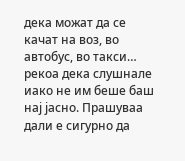дека можат да се качат на воз, во автобус, во такси… рекоа дека слушнале иако не им беше баш нај јасно. Прашуваа дали е сигурно да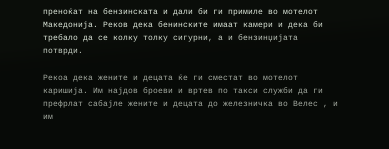преноќат на бензинската и дали би ги примиле во мотелот Македонија. Реков дека бенинските имаат камери и дека би требало да се колку толку сигурни, а и бензинџијата потврди.

Рекоа дека жените и децата ќе ги сместат во мотелот каришија. Им најдов броеви и вртев по такси служби да ги префрлат сабајле жените и децата до железничка во Велес , и им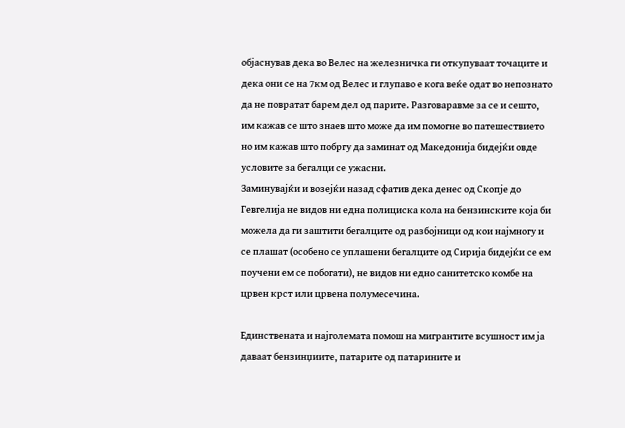објаснував дека во Велес на железничка ги откупуваат точаците и дека они се на 7км од Велес и глупаво е кога веќе одат во непознато да не повратат барем дел од парите. Разговаравме за се и сешто, им кажав се што знаев што може да им помогне во патешествието но им кажав што побргу да заминат од Македонија бидејќи овде условите за бегалци се ужасни.
Заминувајќи и возејќи назад сфатив дека денес од Скопје до Гевгелија не видов ни една полициска кола на бензинските која би можела да ги заштити бегалците од разбојници од кои најмногу и се плашат (особено се уплашени бегалците од Сирија бидејќи се ем поучени ем се побогати), не видов ни едно санитетско комбе на црвен крст или црвена полумесечина.

Единствената и најголемата помош на мигрантите всушност им ја даваат бензинџиите, патарите од патарините и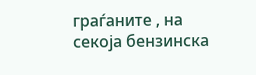граѓаните , на секоја бензинска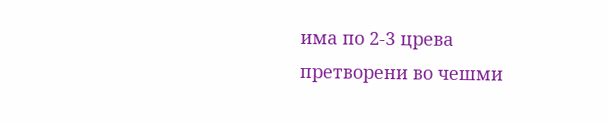има по 2-3 црева претворени во чешми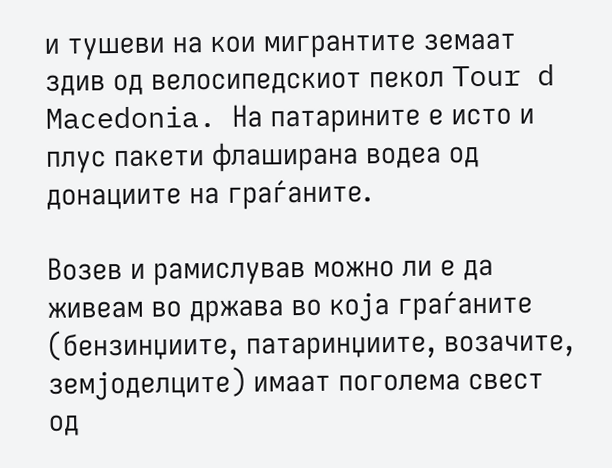и тушеви на кои мигрантите земаат здив од велосипедскиот пекол Tour d Macedonia. На патарините е исто и плус пакети флаширана водеа од донациите на граѓаните.

Возев и рамислував можно ли е да живеам во држава во која граѓаните (бензинџиите, патаринџиите, возачите, земјоделците) имаат поголема свест од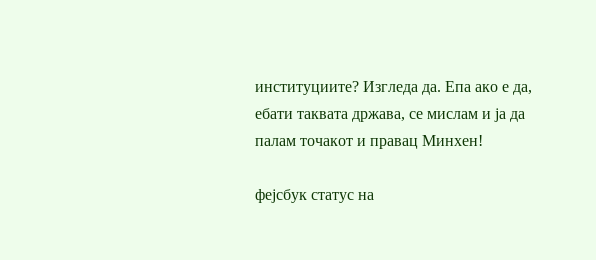институциите? Изгледа да. Епа ако е да, ебати таквата држава, се мислам и ја да палам точакот и правац Минхен!

фејсбук статус на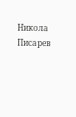Никола Писарев